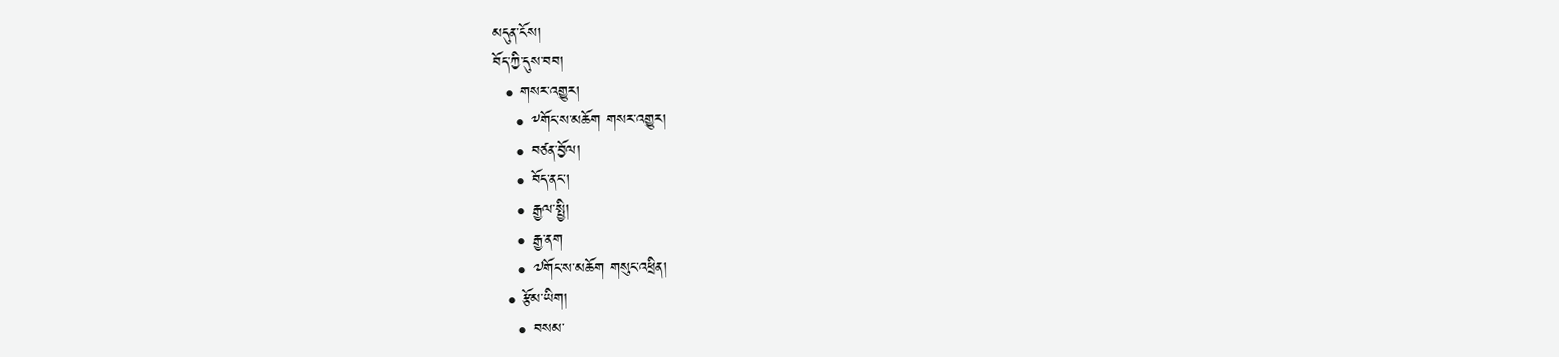མདུན་ངོས།
བོད་ཀྱི་དུས་བབ།
  • གསར་འགྱུར།
    • ༸གོང་ས་མཆོག གསར་འགྱུར།
    • བཙན་བྱོལ།
    • བོད་ནང་།
    • རྒྱལ་སྤྱི།
    • རྒྱ་ནག
    • ༧གོང་ས་མཆོག གསུང་འཕྲིན།
  • རྩོམ་ཡིག།
    • བསམ་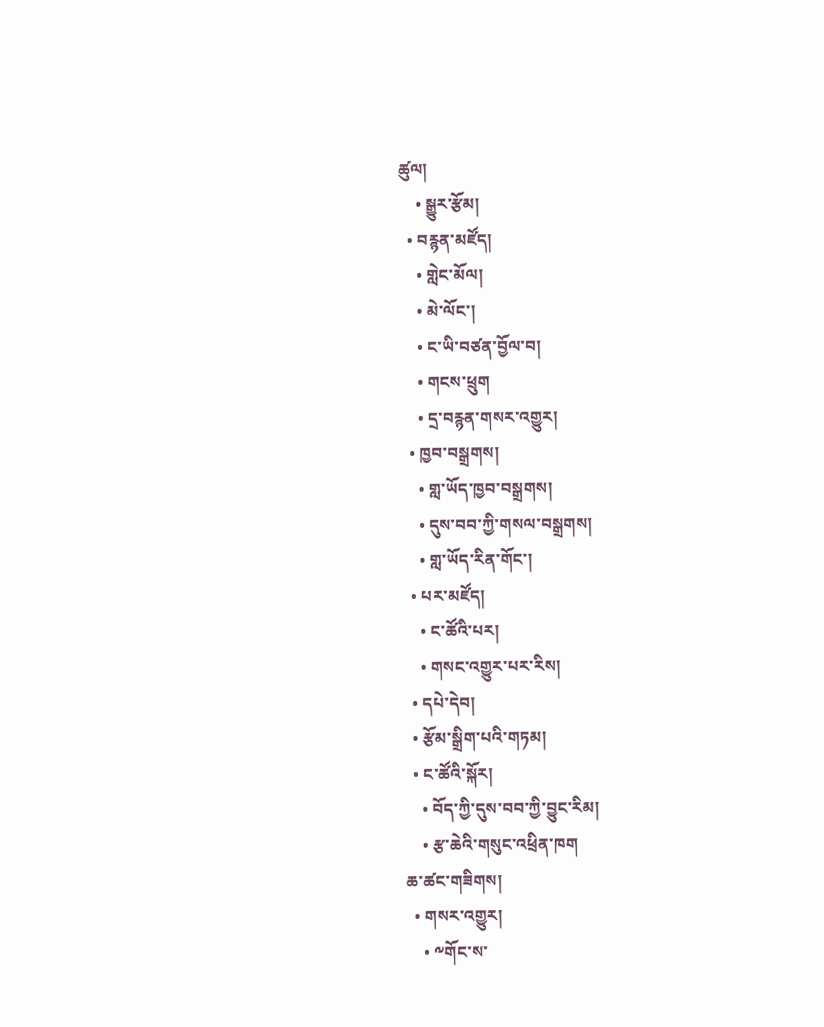ཚུལ།
    • སྒྱུར་རྩོམ།
  • བརྙན་མཛོད།
    • གླེང་མོལ།
    • མེ་ལོང་།
    • ང་ཡི་བཙན་བྱོལ་བ།
    • གངས་ཕྲུག
    • དྲ་བརྙན་གསར་འགྱུར།
  • ཁྱབ་བསྒྲགས།
    • གླ་ཡོད་ཁྱབ་བསྒྲགས།
    • དུས་བབ་ཀྱི་གསལ་བསྒྲགས།
    • གླ་ཡོད་རིན་གོང་།
  • པར་མཛོད།
    • ང་ཚོའི་པར།
    • གསང་འགྱུར་པར་རིས།
  • དཔེ་དེབ།
  • རྩོམ་སྒྲིག་པའི་གཏམ།
  • ང་ཚོའི་སྐོར།
    • བོད་ཀྱི་དུས་བབ་ཀྱི་བྱུང་རིམ།
    • རྩ་ཆེའི་གསུང་འཕྲིན་ཁག
ཆ་ཚང་གཟིགས།
  • གསར་འགྱུར།
    • ༸གོང་ས་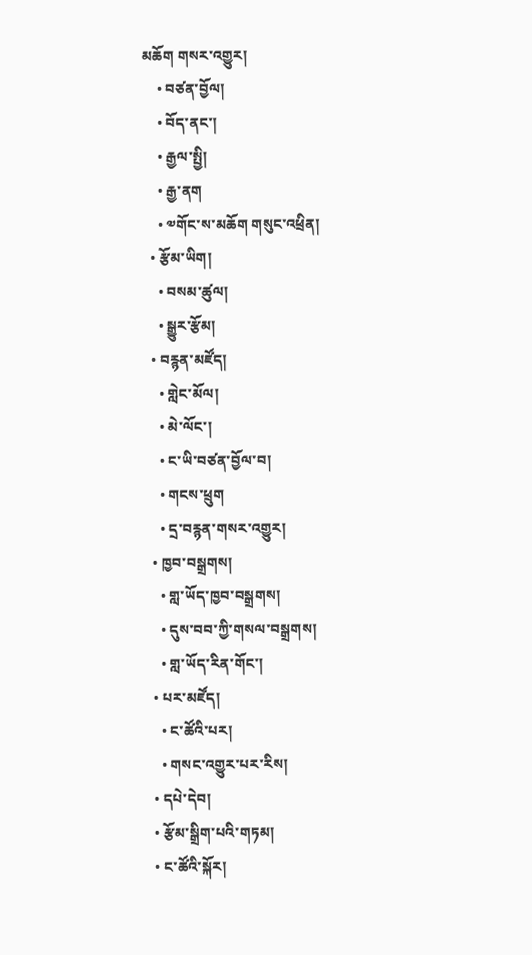མཆོག གསར་འགྱུར།
    • བཙན་བྱོལ།
    • བོད་ནང་།
    • རྒྱལ་སྤྱི།
    • རྒྱ་ནག
    • ༧གོང་ས་མཆོག གསུང་འཕྲིན།
  • རྩོམ་ཡིག།
    • བསམ་ཚུལ།
    • སྒྱུར་རྩོམ།
  • བརྙན་མཛོད།
    • གླེང་མོལ།
    • མེ་ལོང་།
    • ང་ཡི་བཙན་བྱོལ་བ།
    • གངས་ཕྲུག
    • དྲ་བརྙན་གསར་འགྱུར།
  • ཁྱབ་བསྒྲགས།
    • གླ་ཡོད་ཁྱབ་བསྒྲགས།
    • དུས་བབ་ཀྱི་གསལ་བསྒྲགས།
    • གླ་ཡོད་རིན་གོང་།
  • པར་མཛོད།
    • ང་ཚོའི་པར།
    • གསང་འགྱུར་པར་རིས།
  • དཔེ་དེབ།
  • རྩོམ་སྒྲིག་པའི་གཏམ།
  • ང་ཚོའི་སྐོར།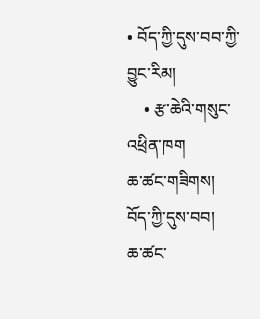• བོད་ཀྱི་དུས་བབ་ཀྱི་བྱུང་རིམ།
    • རྩ་ཆེའི་གསུང་འཕྲིན་ཁག
ཆ་ཚང་གཟིགས།
བོད་ཀྱི་དུས་བབ།
ཆ་ཚང་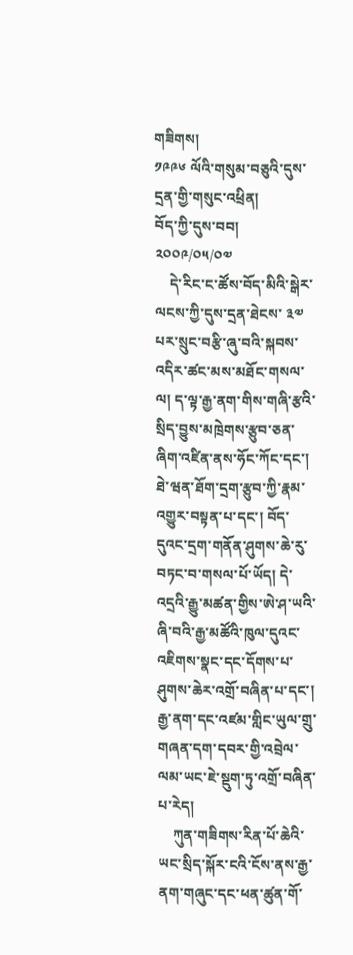གཟིགས།
༡༩༩༦ ལོའི་གསུམ་བཅུའི་དུས་དྲན་གྱི་གསུང་འཕྲིན།
བོད་ཀྱི་དུས་བབ།
༢༠༠༩/༠༥/༠༧
    དེ་རིང་ང་ཚོས་བོད་མིའི་སྒེར་ལངས་ཀྱི་དུས་དྲན་ཐེངས་ ༣༧ པར་སྲུང་བརྩི་ཞུ་བའི་སྐབས་འདིར་ཚང་མས་མཐོང་གསལ་ལ། ད་ལྟ་རྒྱ་ནག་གིས་གཞི་རྩའི་སྲིད་བྱུས་མཁྲེགས་རྩུབ་ཅན་ཞིག་འཛིན་ནས་ཧོང་ཀོང་དང་། ཐེ་ཝན་ཐོག་དྲག་རྩུབ་ཀྱི་རྣམ་འགྱུར་བསྟན་པ་དང་། བོད་དུའང་དྲག་གནོན་ཤུགས་ཆེ་རུ་བཏང་བ་གསལ་པོ་ཡོད། དེ་འདྲའི་རྒྱུ་མཚན་གྱིས་ཨེ་ཤ་ཡའི་ཞི་བའི་རྒྱ་མཚོའི་ཁུལ་དུའང་འཇིགས་སྣང་དང་དོགས་པ་ཤུགས་ཆེར་འགྲོ་བཞིན་པ་དང་། རྒྱ་ནག་དང་འཛམ་གླིང་ཡུལ་གྲུ་གཞན་དག་དབར་གྱི་འབྲེལ་ལམ་ཡང་ཇེ་སྡུག་ཏུ་འགྲོ་བཞིན་པ་རེད།
    ཀུན་གཟིགས་རིན་པོ་ཆེའི་ཡང་སྲིད་སྐོར་ངའི་ངོས་ནས་རྒྱ་ནག་གཞུང་དང་ཕན་ཚུན་གོ་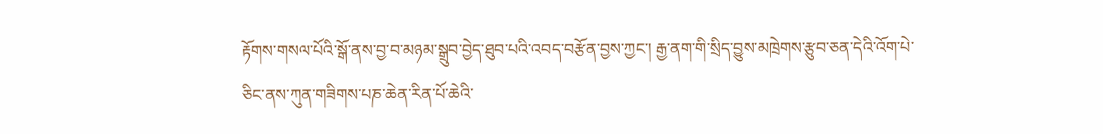རྟོགས་གསལ་པོའི་སྒོ་ནས་བྱ་བ་མཉམ་སྒྲུབ་བྱེད་ཐུབ་པའི་འབད་བརྩོན་བྱས་ཀྱང་། རྒྱ་ནག་གི་སྲིད་བྱུས་མཁྲེགས་རྩུབ་ཅན་དེའི་འོག་པེ་ཅིང་ནས་ཀུན་གཟིགས་པཎ་ཆེན་རིན་པོ་ཆེའི་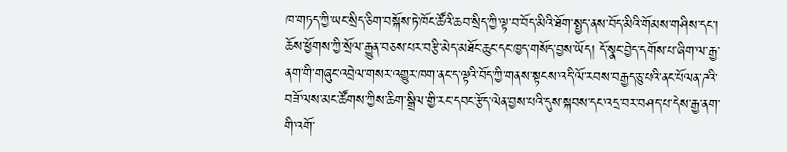ཁ་གཏད་ཀྱི་ཡང་སྲིད་ཅིག་བསྐོས་ཏེ་ཁོང་ཚོའི་ཆབ་སྲིད་ཀྱི་ལྟ་བ་བོད་མིའི་ཐོག་སྤྱད་ནས་བོད་མིའི་གོམས་གཤིས་དང་། ཆོས་ཕྱོགས་ཀྱི་སྲོལ་རྒྱུན་བཅས་པར་བརྩི་མེད་མཐོང་ཆུང་དང་ཁྱད་གསོད་བྱས་ཡོད། དོ་སྣང་བྱེད་དགོས་པ་ཞིག་ལ་རྒྱ་ནག་གི་གཞུང་འབྲེལ་གསར་འགྱུར་ཁག་ནང་ད་ལྟའི་བོད་ཀྱི་གནས་སྟངས་འདི་ལོ་རབས་བརྒྱད་ཅུ་པའི་ནང་པོལན་ཌའི་བཟོ་ལས་མང་ཚོགས་ཀྱིས་ཆིག་སྒྲིལ་གྱི་རང་དབང་རྩོད་ལེན་བྱས་པའི་དུས་སྐབས་དང་འདྲ་བར་བཤད་པ་དེས་རྒྱ་ནག་གི་འགོ་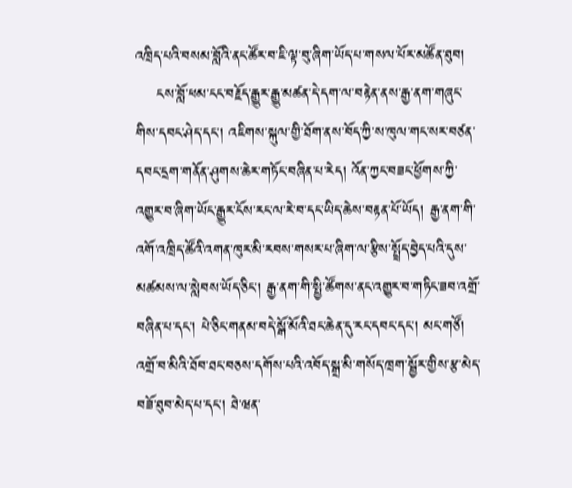འཁྲིད་པའི་བསམ་བློའི་ནང་ཚོར་བ་ཇི་ལྟ་བུ་ཞིག་ཡོད་པ་གསལ་པོར་མཚོན་ཐུབ།
    ངས་བློ་ཕམ་ངང་བརྗོད་རྒྱུར་རྒྱུ་མཚན་དེ་དག་ལ་བརྟེན་ནས་རྒྱ་ནག་གཞུང་གིས་དབང་ཤེད་དང་། འཇིགས་སྐུལ་གྱི་ཐོག་ནས་བོད་ཀྱི་ས་ཁུལ་གང་སར་བཙན་དབང་དྲག་གནོན་ཤུགས་ཆེར་གཏོང་བཞིན་པ་རེད། འོན་ཀྱང་བཟང་ཕྱོགས་ཀྱི་འགྱུར་བ་ཞིག་ཡོང་རྒྱུར་ངོས་རང་ལ་རེ་བ་དང་ཡིད་ཆེས་བརྟན་པོ་ཡོད། རྒྱ་ནག་གི་འགོ་འཁྲིད་ཚོའི་འགན་ཁུར་མི་རབས་གསར་པ་ཞིག་ལ་རྩིས་སྤྲོད་བྱེད་པའི་དུས་མཚམས་ལ་སླེབས་ཡོད་ཅིང་། རྒྱ་ནག་གི་སྤྱི་ཚོགས་ནང་འགྱུར་བ་གཏིང་ཟབ་འགྲོ་བཞིན་པ་དང་། པེ་ཅིང་གནམ་བདེ་སྒོ་མོའི་ཐང་ཆེན་དུ་རང་དབང་དང་། མང་གཙོ། འགྲོ་བ་མིའི་ཐོབ་ཐང་བཅས་དགོས་པའི་འབོད་སྒྲ་མི་གསོད་ཁྲག་སྦྱོར་གྱིས་རྩ་མེད་བཟོ་ཐུབ་མེད་པ་དང་། ཐེ་ཝན་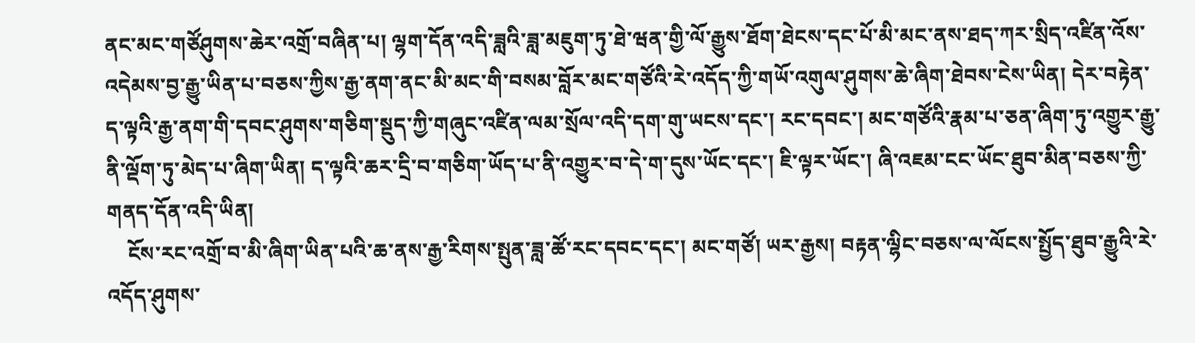ནང་མང་གཙོཤུགས་ཆེར་འགྲོ་བཞིན་པ། ལྷག་དོན་འདི་ཟླའི་ཟླ་མཇུག་ཏུ་ཐེ་ཝན་གྱི་ལོ་རྒྱུས་ཐོག་ཐེངས་དང་པོ་མི་མང་ནས་ཐད་ཀར་སྲིད་འཛིན་འོས་འདེམས་བྱ་རྒྱུ་ཡིན་པ་བཅས་ཀྱིས་རྒྱ་ནག་ནང་མི་མང་གི་བསམ་བློར་མང་གཙོའི་རེ་འདོད་ཀྱི་གཡོ་འགུལ་ཤུགས་ཆེ་ཞིག་ཐེབས་ངེས་ཡིན། དེར་བརྟེན་ད་ལྟའི་རྒྱ་ནག་གི་དབང་ཤུགས་གཅིག་སྡུད་ཀྱི་གཞུང་འཛིན་ལམ་སྲོལ་འདི་དག་གུ་ཡངས་དང་། རང་དབང་། མང་གཙོའི་རྣམ་པ་ཅན་ཞིག་ཏུ་འགྱུར་རྒྱུ་ནི་ལྡོག་ཏུ་མེད་པ་ཞིག་ཡིན། ད་ལྟའི་ཆར་དྲི་བ་གཅིག་ཡོད་པ་ནི་འགྱུར་བ་དེ་ག་དུས་ཡོང་དང་། ཇི་ལྟར་ཡོང་། ཞི་འཇམ་ངང་ཡོང་ཐུབ་མིན་བཅས་ཀྱི་གནད་དོན་འདི་ཡིན།
    ངོས་རང་འགྲོ་བ་མི་ཞིག་ཡིན་པའི་ཆ་ནས་རྒྱ་རིགས་སྤུན་ཟླ་ཚོ་རང་དབང་དང་། མང་གཙོ། ཡར་རྒྱས། བརྟན་ལྷིང་བཅས་ལ་ལོངས་སྤྱོད་ཐུབ་རྒྱུའི་རེ་འདོད་ཤུགས་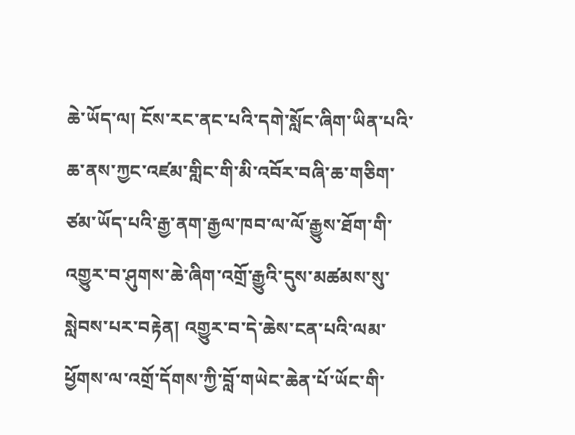ཆེ་ཡོད་ལ། ངོས་རང་ནང་པའི་དགེ་སློང་ཞིག་ཡིན་པའི་ཆ་ནས་ཀྱང་འཛམ་གླིང་གི་མི་འབོར་བཞི་ཆ་གཅིག་ཙམ་ཡོད་པའི་རྒྱ་ནག་རྒྱལ་ཁབ་ལ་ལོ་རྒྱུས་ཐོག་གི་འགྱུར་བ་ཤུགས་ཆེ་ཞིག་འགྲོ་རྒྱུའི་དུས་མཚམས་སུ་སླེབས་པར་བརྟེན། འགྱུར་བ་དེ་ཆེས་ངན་པའི་ལམ་ཕྱོགས་ལ་འགྲོ་དོགས་ཀྱི་བློ་གཡེང་ཆེན་པོ་ཡོང་གི་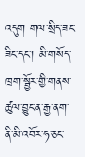འདུག གལ་སྲིད་ཟང་ཟིང་དང་། མི་གསོད་ཁྲག་སྦྱོར་གྱི་གནས་ཚུལ་བྱུང་ན་རྒྱ་ནག་ནི་མི་འབོར་ཧ་ཅང་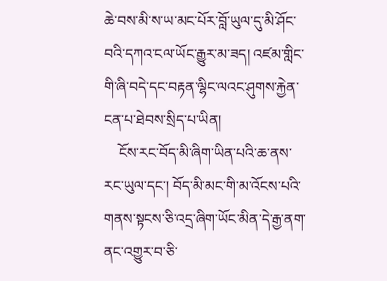ཆེ་བས་མི་ས་ཡ་མང་པོར་བློ་ཡུལ་དུ་མི་ཤོང་བའི་དཀའ་ངལ་ཡོང་རྒྱུར་མ་ཟད། འཛམ་གླིང་གི་ཞི་བདེ་དང་བརྟན་ལྷིང་ལའང་ཤུགས་རྐྱེན་ངན་པ་ཐེབས་སྲིད་པ་ཡིན།
    ངོས་རང་བོད་མི་ཞིག་ཡིན་པའི་ཆ་ནས་རང་ཡུལ་དང་། བོད་མི་མང་གི་མ་འོངས་པའི་གནས་སྟངས་ཅི་འདྲ་ཞིག་ཡོང་མིན་དེ་རྒྱ་ནག་ནང་འགྱུར་བ་ཅི་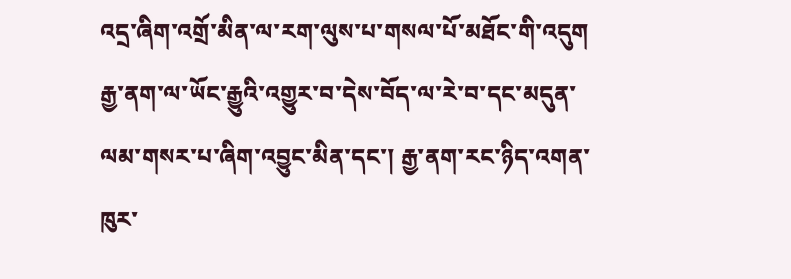འདྲ་ཞིག་འགྲོ་མིན་ལ་རག་ལུས་པ་གསལ་པོ་མཐོང་གི་འདུག རྒྱ་ནག་ལ་ཡོང་རྒྱུའི་འགྱུར་བ་དེས་བོད་ལ་རེ་བ་དང་མདུན་ལམ་གསར་པ་ཞིག་འབྱུང་མིན་དང་། རྒྱ་ནག་རང་ཉིད་འགན་ཁུར་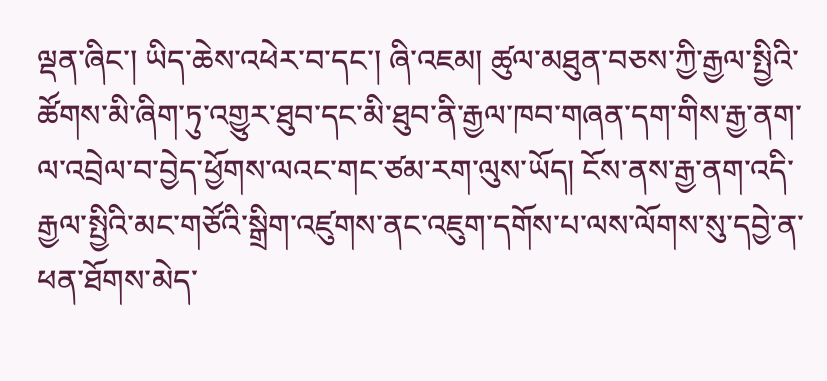ལྡན་ཞིང་། ཡིད་ཆེས་འཕེར་བ་དང་། ཞི་འཇམ། ཚུལ་མཐུན་བཅས་ཀྱི་རྒྱལ་སྤྱིའི་ཚོགས་མི་ཞིག་ཏུ་འགྱུར་ཐུབ་དང་མི་ཐུབ་ནི་རྒྱལ་ཁབ་གཞན་དག་གིས་རྒྱ་ནག་ལ་འབྲེལ་བ་བྱེད་ཕྱོགས་ལའང་གང་ཙམ་རག་ལུས་ཡོད། ངོས་ནས་རྒྱ་ནག་འདི་རྒྱལ་སྤྱིའི་མང་གཙོའི་སྒྲིག་འཛུགས་ནང་འཇུག་དགོས་པ་ལས་ལོགས་སུ་དབྱེ་ན་ཕན་ཐོགས་མེད་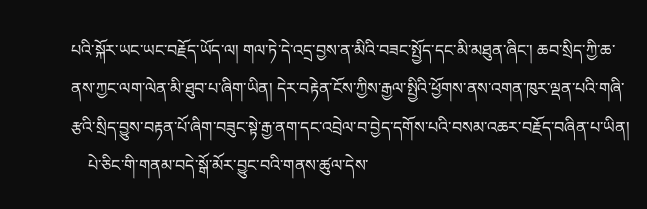པའི་སྐོར་ཡང་ཡང་བརྗོད་ཡོད་ལ། གལ་ཏེ་དེ་འདྲ་བྱས་ན་མིའི་བཟང་སྤྱོད་དང་མི་མཐུན་ཞིང་། ཆབ་སྲིད་ཀྱི་ཆ་ནས་ཀྱང་ལག་ལེན་མི་ཐུབ་པ་ཞིག་ཡིན། དེར་བརྟེན་ངོས་ཀྱིས་རྒྱལ་སྤྱིའི་ཕྱོགས་ནས་འགན་ཁུར་ལྡན་པའི་གཞི་རྩའི་སྲིད་བྱུས་བརྟན་པོ་ཞིག་བཟུང་སྟེ་རྒྱ་ནག་དང་འབྲེལ་བ་བྱེད་དགོས་པའི་བསམ་འཆར་བརྗོད་བཞིན་པ་ཡིན།
    པེ་ཅིང་གི་གནམ་བདེ་སྒོ་མོར་བྱུང་བའི་གནས་ཚུལ་དེས་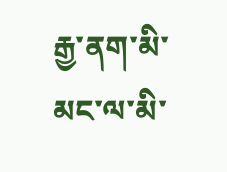རྒྱ་ནག་མི་མང་ལ་མི་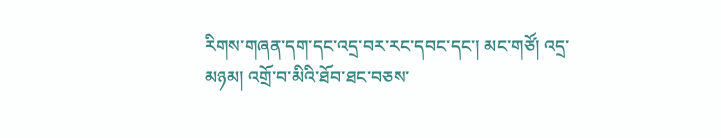རིགས་གཞན་དག་དང་འདྲ་བར་རང་དབང་དང་། མང་གཙོ། འདྲ་མཉམ། འགྲོ་བ་མིའི་ཐོབ་ཐང་བཅས་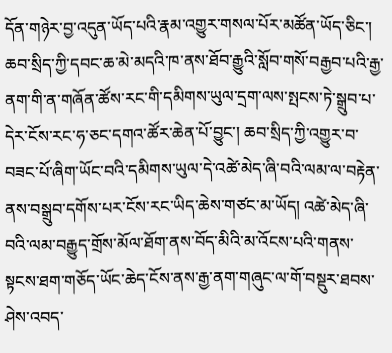དོན་གཉེར་བྱ་འདུན་ཡོད་པའི་རྣམ་འགྱུར་གསལ་པོར་མཚོན་ཡོད་ཅིང་། ཆབ་སྲིད་ཀྱི་དབང་ཆ་མེ་མདའི་ཁ་ནས་ཐོབ་རྒྱུའི་སློབ་གསོ་བརྒྱབ་པའི་རྒྱ་ནག་གི་ན་གཞོན་ཚོས་རང་གི་དམིགས་ཡུལ་དྲག་ལས་སྤངས་ཏེ་སྒྲུབ་པ་དེར་ངོས་རང་ཧ་ཅང་དགའ་ཚོར་ཆེན་པོ་བྱུང་། ཆབ་སྲིད་ཀྱི་འགྱུར་བ་བཟང་པོ་ཞིག་ཡོང་བའི་དམིགས་ཡུལ་དེ་འཚེ་མེད་ཞི་བའི་ལམ་ལ་བརྟེན་ནས་བསྒྲུབ་དགོས་པར་ངོས་རང་ཡིད་ཆེས་གཙང་མ་ཡོད། འཚེ་མེད་ཞི་བའི་ལམ་བརྒྱུད་གྲོས་མོལ་ཐོག་ནས་བོད་མིའི་མ་འོངས་པའི་གནས་སྟངས་ཐག་གཅོད་ཡོང་ཆེད་ངོས་ནས་རྒྱ་ནག་གཞུང་ལ་གོ་བསྡུར་ཐབས་ཤེས་འབད་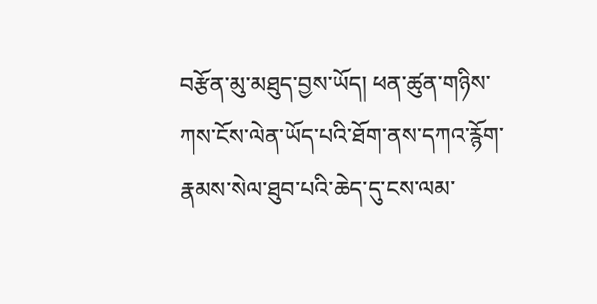བརྩོན་མུ་མཐུད་བྱས་ཡོད། ཕན་ཚུན་གཉིས་ཀས་ངོས་ལེན་ཡོད་པའི་ཐོག་ནས་དཀའ་རྙོག་རྣམས་སེལ་ཐུབ་པའི་ཆེད་དུ་ངས་ལམ་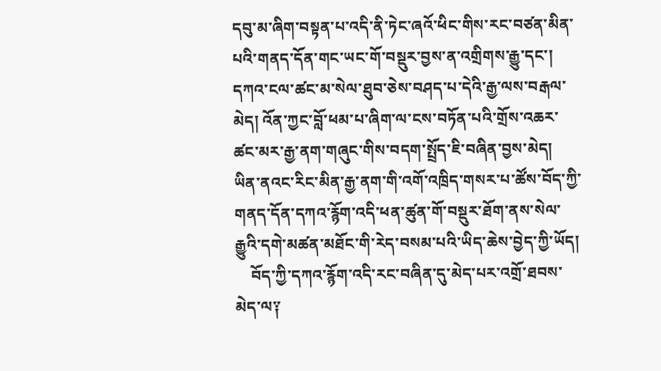དབུ་མ་ཞིག་བསྟན་པ་འདི་ནི་ཏེང་ཞའོ་ཕིང་གིས་རང་བཙན་མིན་པའི་གནད་དོན་གང་ཡང་གོ་བསྡུར་བྱས་ན་འགྲིགས་རྒྱུ་དང་། དཀའ་ངལ་ཚང་མ་སེལ་ཐུབ་ཅེས་བཤད་པ་དེའི་རྒྱ་ལས་བརྒལ་མེད། འོན་ཀྱང་བློ་ཕམ་པ་ཞིག་ལ་ངས་བཏོན་པའི་གྲོས་འཆར་ཚང་མར་རྒྱ་ནག་གཞུང་གིས་བདག་སྤྲོད་ཇི་བཞིན་བྱས་མེད། ཡིན་ནའང་རིང་མིན་རྒྱ་ནག་གི་འགོ་འཁྲིད་གསར་པ་ཚོས་བོད་ཀྱི་གནད་དོན་དཀའ་རྙོག་འདི་ཕན་ཚུན་གོ་བསྡུར་ཐོག་ནས་སེལ་རྒྱུའི་དགེ་མཚན་མཐོང་གི་རེད་བསམ་པའི་ཡིད་ཆེས་བྱེད་ཀྱི་ཡོད།
    བོད་ཀྱི་དཀའ་རྙོག་འདི་རང་བཞིན་དུ་མེད་པར་འགྲོ་ཐབས་མེད་ལ༑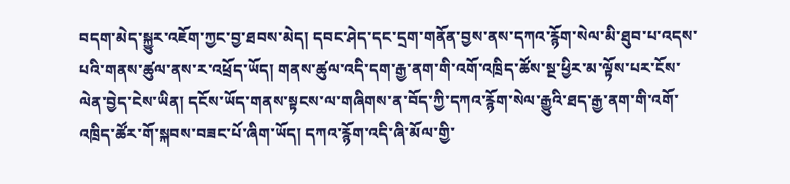བདག་མེད་སྐྱུར་འཇོག་ཀྱང་བྱ་ཐབས་མེད། དབང་ཤེད་དང་དྲག་གནོན་བྱས་ནས་དཀའ་རྙོག་སེལ་མི་ཐུབ་པ་འདས་པའི་གནས་ཚུལ་ནས་ར་འཕྲོད་ཡོད། གནས་ཚུལ་འདི་དག་རྒྱ་ནག་གི་འགོ་འཁྲིད་ཚོས་སྔ་ཕྱིར་མ་ལྟོས་པར་ངོས་ལེན་བྱེད་ངེས་ཡིན། དངོས་ཡོད་གནས་སྟངས་ལ་གཞིགས་ན་བོད་ཀྱི་དཀའ་རྙོག་སེལ་རྒྱུའི་ཐད་རྒྱ་ནག་གི་འགོ་འཁྲིད་ཚོར་གོ་སྐབས་བཟང་པོ་ཞིག་ཡོད། དཀའ་རྙོག་འདི་ཞི་མོལ་གྱི་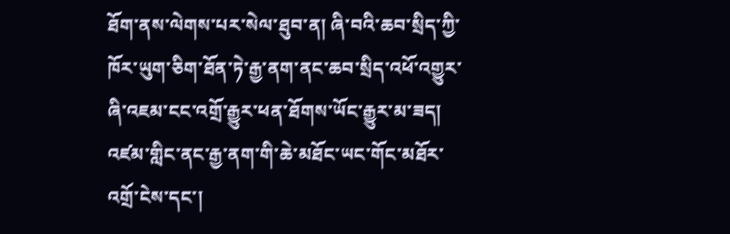ཐོག་ནས་ལེགས་པར་སེལ་ཐུབ་ན། ཞི་བའི་ཆབ་སྲིད་ཀྱི་ཁོར་ཡུག་ཅིག་ཐོན་ཏེ་རྒྱ་ནག་ནང་ཆབ་སྲིད་འཕོ་འགྱུར་ཞི་འཇམ་ངང་འགྲོ་རྒྱུར་ཕན་ཐོགས་ཡོང་རྒྱུར་མ་ཟད། འཛམ་གླིང་ནང་རྒྱ་ནག་གི་ཆེ་མཐོང་ཡང་གོང་མཐོར་འགྲོ་ངེས་དང་།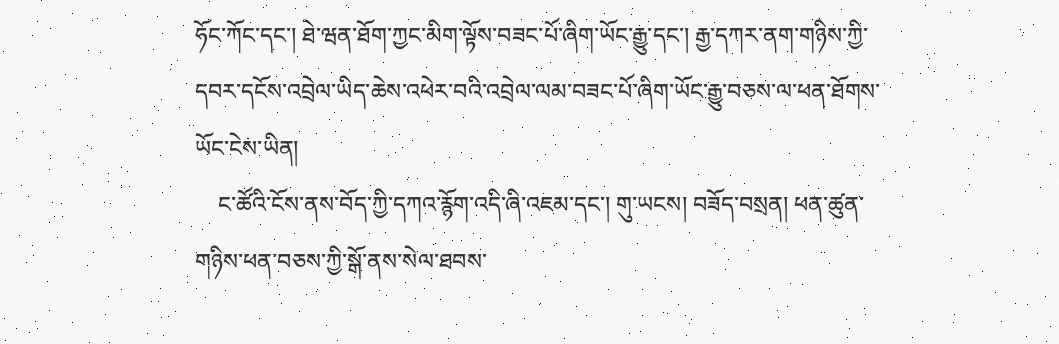ཧོང་ཀོང་དང་། ཐེ་ཝན་ཐོག་ཀྱང་མིག་ལྟོས་བཟང་པོ་ཞིག་ཡོང་རྒྱུ་དང་། རྒྱ་དཀར་ནག་གཉིས་ཀྱི་དབར་དངོས་འབྲེལ་ཡིད་ཆེས་འཕེར་བའི་འབྲེལ་ལམ་བཟང་པོ་ཞིག་ཡོང་རྒྱུ་བཅས་ལ་ཕན་ཐོགས་ཡོང་ངེས་ཡིན།
    ང་ཚོའི་ངོས་ནས་བོད་ཀྱི་དཀའ་རྙོག་འདི་ཞི་འཇམ་དང་། གུ་ཡངས། བཟོད་བསྲན། ཕན་ཚུན་གཉིས་ཕན་བཅས་ཀྱི་སྒོ་ནས་སེལ་ཐབས་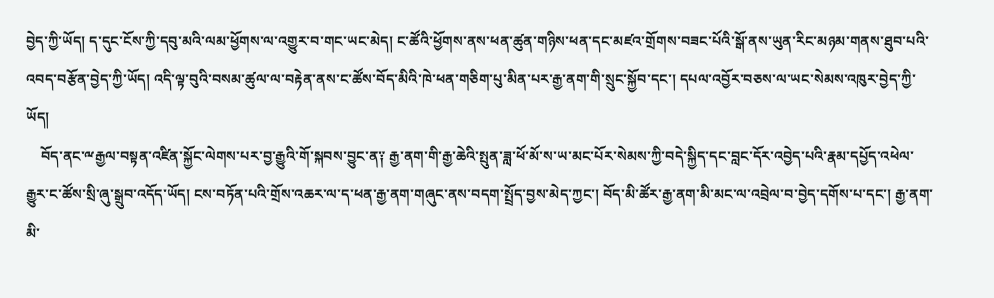བྱེད་ཀྱི་ཡོད། ད་དུང་ངོས་ཀྱི་དབུ་མའི་ལམ་ཕྱོགས་ལ་འགྱུར་བ་གང་ཡང་མེད། ང་ཚོའི་ཕྱོགས་ནས་ཕན་ཚུན་གཉིས་ཕན་དང་མཛའ་གྲོགས་བཟང་པོའི་སྒོ་ནས་ཡུན་རིང་མཉམ་གནས་ཐུབ་པའི་འབད་བརྩོན་བྱེད་ཀྱི་ཡོད། འདི་ལྟ་བུའི་བསམ་ཚུལ་ལ་བརྟེན་ནས་ང་ཚོས་བོད་མིའི་ཁེ་ཕན་གཅིག་པུ་མིན་པར་རྒྱ་ནག་གི་སྲུང་སྐྱོབ་དང་། དཔལ་འབྱོར་བཅས་ལ་ཡང་སེམས་འཁུར་བྱེད་ཀྱི་ཡོད།
    བོད་ནང་ྋརྒྱལ་བསྟན་འཛིན་སྐྱོང་ལེགས་པར་བྱ་རྒྱུའི་གོ་སྐབས་བྱུང་ན༑ རྒྱ་ནག་གི་རྒྱ་ཆེའི་སྤུན་ཟླ་ཕོ་མོ་ས་ཡ་མང་པོར་སེམས་ཀྱི་བདེ་སྐྱིད་དང་བླང་དོར་འབྱེད་པའི་རྣམ་དཔྱོད་འཕེལ་རྒྱུར་ང་ཚོས་སྲི་ཞུ་སྒྲུབ་འདོད་ཡོད། ངས་བཏོན་པའི་གྲོས་འཆར་ལ་ད་ཕན་རྒྱ་ནག་གཞུང་ནས་བདག་སྤྲོད་བྱས་མེད་ཀྱང་། བོད་མི་ཚོར་རྒྱ་ནག་མི་མང་ལ་འབྲེལ་བ་བྱེད་དགོས་པ་དང་། རྒྱ་ནག་མི་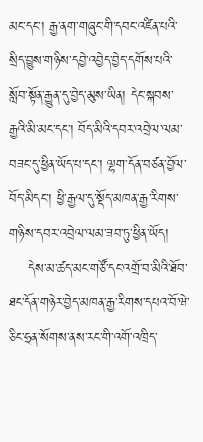མང་དང་། རྒྱ་ནག་གཞུང་གི་དབང་འཛིན་པའི་སྲིད་བྱུས་གཉིས་དབྱེ་འབྱེད་བྱེད་དགོས་པའི་སློབ་སྟོན་རྒྱུན་དུ་བྱེད་མུས་ཡིན། དེང་སྐབས་རྒྱའི་མི་མང་དང་། བོད་མིའི་དབར་འབྲེལ་ལམ་བཟང་དུ་ཕྱིན་ཡོད་པ་དང་། ལྷག་དོན་བཙན་བྱོལ་བོད་མིདང་། ཕྱི་རྒྱལ་དུ་སྡོད་མཁན་རྒྱ་རིགས་གཉིས་དབར་འབྲེལ་ལམ་ཟབ་ཏུ་ཕྱིན་ཡོད།
    དེས་མ་ཚད་མང་གཙོ་དང་འགྲོ་བ་མིའི་ཐོབ་ཐང་དོན་གཉེར་བྱེད་མཁན་རྒྱ་རིགས་དཔའ་བོ་ཝེ་ཅིང་ཧྲན་སོགས་ནས་རང་གི་འགོ་འཁྲིད་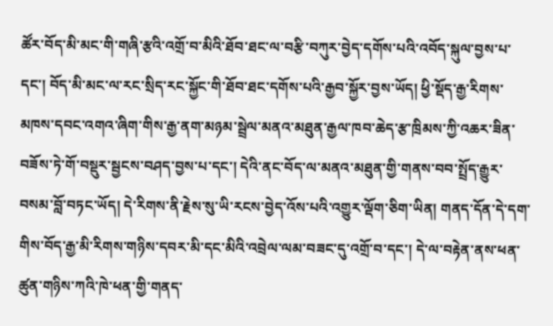ཚོར་བོད་མི་མང་གི་གཞི་རྩའི་འགྲོ་བ་མིའི་ཐོབ་ཐང་ལ་བརྩི་བཀུར་བྱེད་དགོས་པའི་འབོད་སྐུལ་བྱས་པ་དང་། བོད་མི་མང་ལ་རང་སྲིད་རང་སྐྱོང་གི་ཐོབ་ཐང་དགོས་པའི་རྒྱབ་སྐྱོར་བྱས་ཡོད། ཕྱི་སྡོད་རྒྱ་རིགས་མཁས་དབང་འགའ་ཞིག་གིས་རྒྱ་ནག་མཉམ་སྦྲེལ་མནའ་མཐུན་རྒྱལ་ཁབ་ཆེད་རྩ་ཁྲིམས་ཀྱི་འཆར་ཟིན་བཟོས་ཏེ་གོ་བསྡུར་སྦྱངས་བཤད་བྱས་པ་དང་། དེའི་ནང་བོད་ལ་མནའ་མཐུན་གྱི་གནས་བབ་སྤྲོད་རྒྱུར་བསམ་བློ་བཏང་ཡོད། དེ་རིགས་ནི་རྗེས་སུ་ཡི་རངས་བྱེད་འོས་པའི་འགྱུར་ལྡོག་ཅིག་ཡིན། གནད་དོན་དེ་དག་གིས་བོད་རྒྱ་མི་རིགས་གཉིས་དབར་མི་དང་མིའི་འབྲེལ་ལམ་བཟང་དུ་འགྲོ་བ་དང་། དེ་ལ་བརྟེན་ནས་ཕན་ཚུན་གཉིས་ཀའི་ཁེ་ཕན་གྱི་གནད་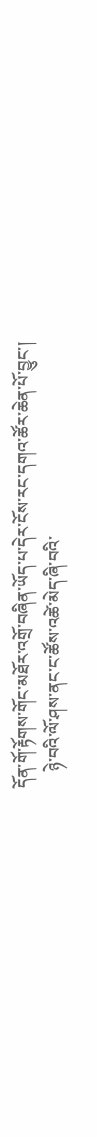དོན་གོ་རྟོགས་གོང་མཐོར་འགྲོ་བཞིན་ཡོད་པ་དེར་ངོས་རང་དགའ་ཚོར་ཆེན་པོ་བྱུང་།
    ཉེ་བའི་ལོ་ཤས་ནང་ང་ཚོས་འཚེ་མེད་ཞི་བའི་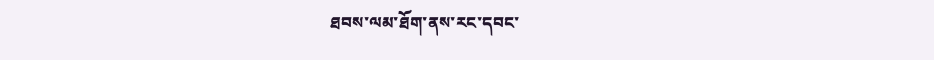ཐབས་ལམ་ཐོག་ནས་རང་དབང་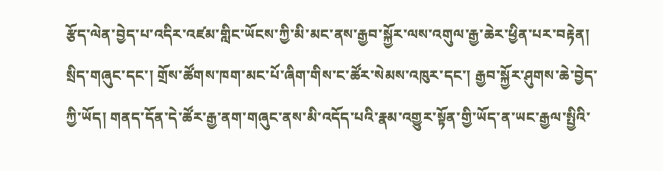རྩོད་ལེན་བྱེད་པ་འདིར་འཛམ་གླིང་ཡོངས་ཀྱི་མི་མང་ནས་རྒྱབ་སྐྱོར་ལས་འགུལ་རྒྱ་ཆེར་ཕྱིན་པར་བརྟེན། སྲིད་གཞུང་དང་། གྲོས་ཚོགས་ཁག་མང་པོ་ཞིག་གིས་ང་ཚོར་སེམས་འཁུར་དང་། རྒྱབ་སྐྱོར་ཤུགས་ཆེ་བྱེད་ཀྱི་ཡོད། གནད་དོན་དེ་ཚོར་རྒྱ་ནག་གཞུང་ནས་མི་འདོད་པའི་རྣམ་འགྱུར་སྟོན་གྱི་ཡོད་ན་ཡང་རྒྱལ་སྤྱིའི་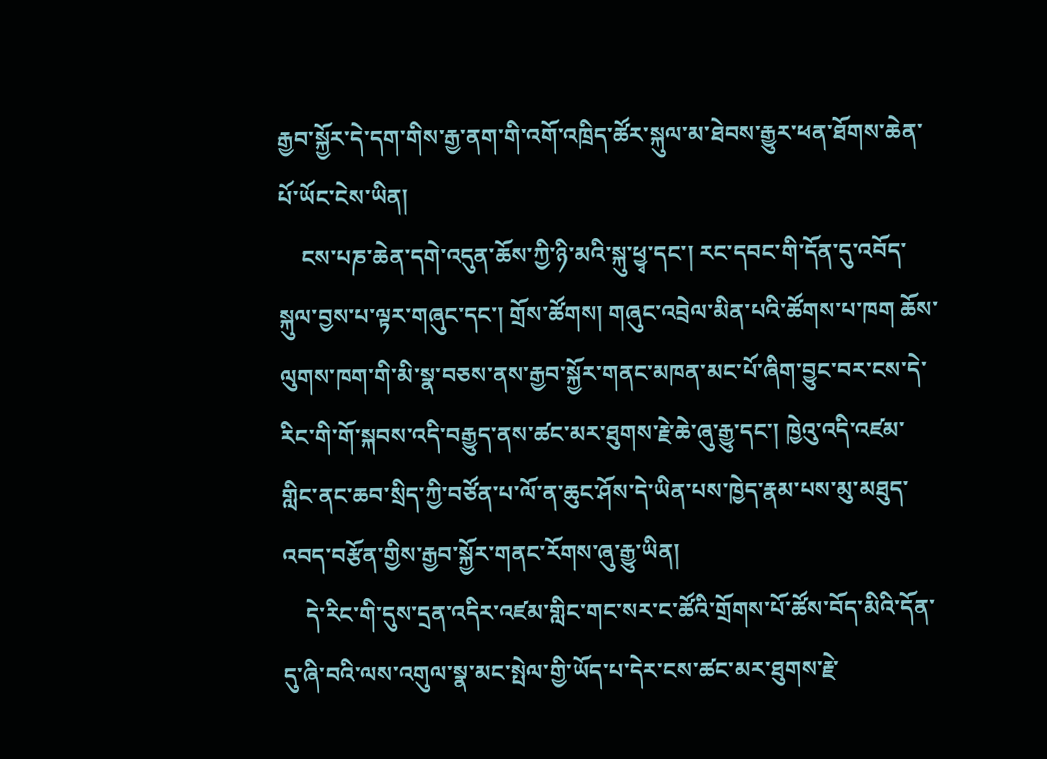རྒྱབ་སྐྱོར་དེ་དག་གིས་རྒྱ་ནག་གི་འགོ་འཁྲིད་ཚོར་སྐུལ་མ་ཐེབས་རྒྱུར་ཕན་ཐོགས་ཆེན་པོ་ཡོང་ངེས་ཡིན།
    ངས་པཎ་ཆེན་དགེ་འདུན་ཆོས་ཀྱི་ཉི་མའི་སྐུ་ཕྱྭ་དང་། རང་དབང་གི་དོན་དུ་འབོད་སྐུལ་བྱས་པ་ལྟར་གཞུང་དང་། གྲོས་ཚོགས། གཞུང་འབྲེལ་མིན་པའི་ཚོགས་པ་ཁག ཆོས་ལུགས་ཁག་གི་མི་སྣ་བཅས་ནས་རྒྱབ་སྐྱོར་གནང་མཁན་མང་པོ་ཞིག་བྱུང་བར་ངས་དེ་རིང་གི་གོ་སྐབས་འདི་བརྒྱུད་ནས་ཚང་མར་ཐུགས་རྗེ་ཆེ་ཞུ་རྒྱུ་དང་། ཁྱེའུ་འདི་འཛམ་གླིང་ནང་ཆབ་སྲིད་ཀྱི་བཙོན་པ་ལོ་ན་ཆུང་ཤོས་དེ་ཡིན་པས་ཁྱེད་རྣམ་པས་མུ་མཐུད་འབད་བརྩོན་གྱིས་རྒྱབ་སྐྱོར་གནང་རོགས་ཞུ་རྒྱུ་ཡིན།
    དེ་རིང་གི་དུས་དྲན་འདིར་འཛམ་གླིང་གང་སར་ང་ཚོའི་གྲོགས་པོ་ཚོས་བོད་མིའི་དོན་དུ་ཞི་བའི་ལས་འགུལ་སྣ་མང་སྤེལ་གྱི་ཡོད་པ་དེར་ངས་ཚང་མར་ཐུགས་རྗེ་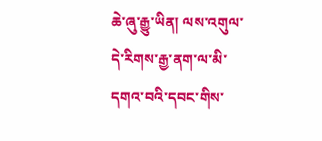ཆེ་ཞུ་རྒྱུ་ཡིན། ལས་འགུལ་དེ་རིགས་རྒྱ་ནག་ལ་མི་དགའ་བའི་དབང་གིས་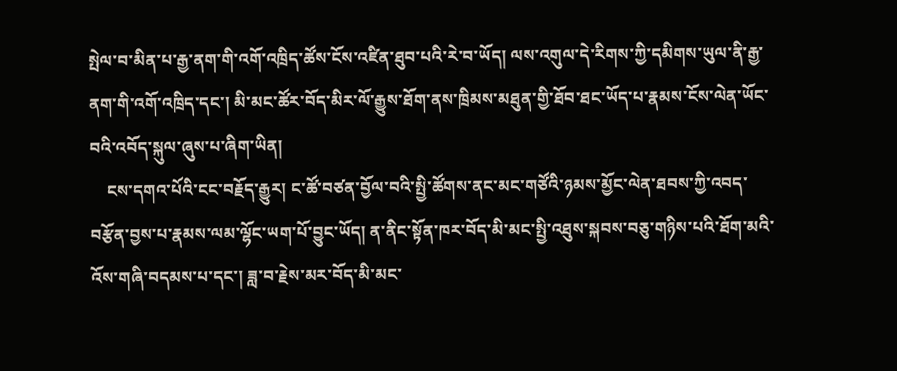སྤེལ་བ་མིན་པ་རྒྱ་ནག་གི་འགོ་འཁྲིད་ཚོས་ངོས་འཛིན་ཐུབ་པའི་རེ་བ་ཡོད། ལས་འགུལ་དེ་རིགས་ཀྱི་དམིགས་ཡུལ་ནི་རྒྱ་ནག་གི་འགོ་འཁྲིད་དང་། མི་མང་ཚོར་བོད་མིར་ལོ་རྒྱུས་ཐོག་ནས་ཁྲིམས་མཐུན་གྱི་ཐོབ་ཐང་ཡོད་པ་རྣམས་ངོས་ལེན་ཡོང་བའི་འབོད་སྐུལ་ཞུས་པ་ཞིག་ཡིན།
    ངས་དགའ་པོའི་ངང་བརྗོད་རྒྱུར། ང་ཚོ་བཙན་བྱོལ་བའི་སྤྱི་ཚོགས་ནང་མང་གཙོའི་ཉམས་མྱོང་ལེན་ཐབས་ཀྱི་འབད་བརྩོན་བྱས་པ་རྣམས་ལམ་ལྷོང་ཡག་པོ་བྱུང་ཡོད། ན་ནིང་སྟོན་ཁར་བོད་མི་མང་སྤྱི་འཐུས་སྐབས་བཅུ་གཉིས་པའི་ཐོག་མའི་འོས་གཞི་བདམས་པ་དང་། ཟླ་བ་རྗེས་མར་བོད་མི་མང་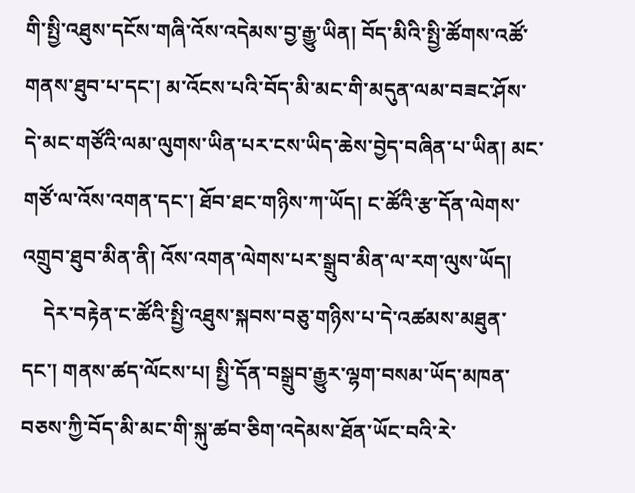གི་སྤྱི་འཐུས་དངོས་གཞི་འོས་འདེམས་བྱ་རྒྱུ་ཡིན། བོད་མིའི་སྤྱི་ཚོགས་འཚོ་གནས་ཐུབ་པ་དང་། མ་འོངས་པའི་བོད་མི་མང་གི་མདུན་ལམ་བཟང་ཤོས་དེ་མང་གཙོའི་ལམ་ལུགས་ཡིན་པར་ངས་ཡིད་ཆེས་བྱེད་བཞིན་པ་ཡིན། མང་གཙོ་ལ་འོས་འགན་དང་། ཐོབ་ཐང་གཉིས་ཀ་ཡོད། ང་ཚོའི་རྩ་དོན་ལེགས་འགྲུབ་ཐུབ་མིན་ནི། འོས་འགན་ལེགས་པར་སྒྲུབ་མིན་ལ་རག་ལུས་ཡོད།
    དེར་བརྟེན་ང་ཚོའི་སྤྱི་འཐུས་སྐབས་བཅུ་གཉིས་པ་དེ་འཚམས་མཐུན་དང་། གནས་ཚད་ལོངས་པ། སྤྱི་དོན་བསྒྲུབ་རྒྱུར་ལྷག་བསམ་ཡོད་མཁན་བཅས་ཀྱི་བོད་མི་མང་གི་སྐུ་ཚབ་ཅིག་འདེམས་ཐོན་ཡོང་བའི་རེ་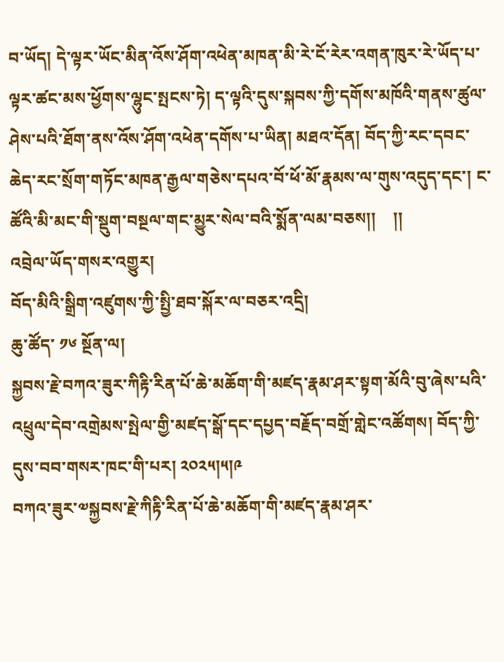བ་ཡོད། དེ་ལྟར་ཡོང་མིན་འོས་ཤོག་འཕེན་མཁན་མི་རེ་ངོ་རེར་འགན་ཁུར་རེ་ཡོད་པ་ལྟར་ཚང་མས་ཕྱོགས་ལྷུང་སྤངས་ཏེ། ད་ལྟའི་དུས་སྐབས་ཀྱི་དགོས་མཁོའི་གནས་ཚུལ་ཤེས་པའི་ཐོག་ནས་འོས་ཤོག་འཕེན་དགོས་པ་ཡིན། མཐའ་དོན། བོད་ཀྱི་རང་དབང་ཆེད་རང་སྲོག་གཏོང་མཁན་རྒྱལ་གཅེས་དཔའ་བོ་ཕོ་མོ་རྣམས་ལ་གུས་འདུད་དང་། ང་ཚོའི་མི་མང་གི་སྡུག་བསྔལ་གང་མྱུར་སེལ་བའི་སྨོན་ལམ་བཅས།།    །།
འབྲེལ་ཡོད་གསར་འགྱུར།
བོད་མིའི་སྒྲིག་འཛུགས་ཀྱི་སྤྱི་ཐབ་སྐོར་ལ་བཅར་འདྲི།
ཆུ་ཚོད་ ༡༦ སྔོན་ལ།
སྐྱབས་རྗེ་བཀའ་ཟུར་ཀིརྟི་རིན་པོ་ཆེ་མཆོག་གི་མཛད་རྣམ་ཤར་སྟག་མོའི་བུ་ཞེས་པའི་འཕྲུལ་དེབ་འགྲེམས་སྤེལ་གྱི་མཛད་སྒོ་དང་དཔྱད་བརྗོད་བགྲོ་གླེང་འཚོགས། བོད་ཀྱི་དུས་བབ་གསར་ཁང་གི་པར། ༢༠༢༥།༥།༩
བཀའ་ཟུར་༧སྐྱབས་རྗེ་ཀིརྟི་རིན་པོ་ཆེ་མཆོག་གི་མཛད་རྣམ་ཤར་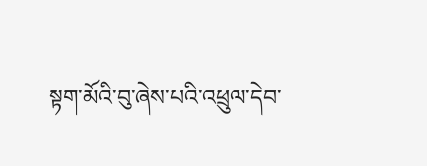སྟག་མོའི་བུ་ཞེས་པའི་འཕྲུལ་དེབ་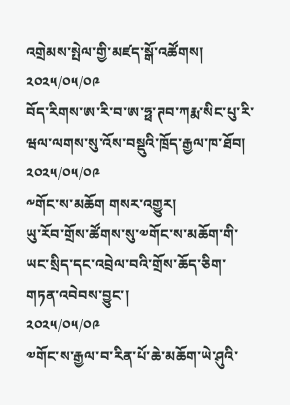འགྲེམས་སྤེལ་གྱི་མཛད་སྒོ་འཚོགས།
༢༠༢༥/༠༥/༠༩
བོད་རིགས་ཨ་རི་བ་ཨ་ཧྥ་ཊབ་ཀརྨ་སིང་པུ་རི་ཝལ་ལགས་སུ་འོས་བསྡུའི་ཁྲོད་རྒྱལ་ཁ་ཐོབ།
༢༠༢༥/༠༥/༠༩
༸གོང་ས་མཆོག གསར་འགྱུར།
ཡུ་རོབ་གྲོས་ཚོགས་སུ་༧གོང་ས་མཆོག་གི་ཡང་སྲིད་དང་འབྲེལ་བའི་གྲོས་ཆོད་ཅིག་གཏན་འབེབས་བྱུང་།
༢༠༢༥/༠༥/༠༩
༧གོང་ས་རྒྱལ་བ་རིན་པོ་ཆེ་མཆོག་ཡེ་ཤུའི་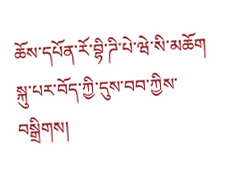ཆོས་དཔོན་རོ་བྷི་ཌི་པེ་ཝེ་སི་མཆོག སྐུ་པར་བོད་ཀྱི་དུས་བབ་ཀྱིས་བསྒྲིགས།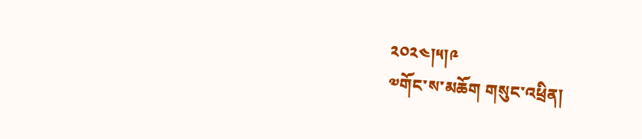༢༠༢༤།༥།༩
༧གོང་ས་མཆོག གསུང་འཕྲིན།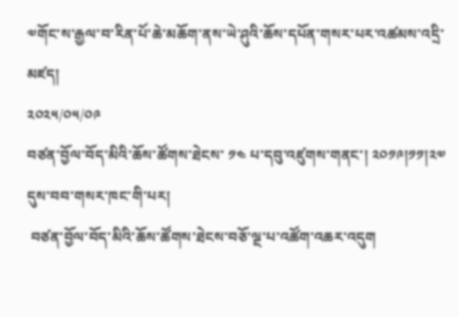༧གོང་ས་རྒྱལ་བ་རིན་པོ་ཆེ་མཆོག་ནས་ཡེ་ཤུའི་ཆོས་དཔོན་གསར་པར་འཚམས་འདྲི་མཛད།
༢༠༢༥/༠༥/༠༩
བཙན་བྱོལ་བོད་མིའི་ཆོས་ཚོགས་ཐེངས་ ༡༤ པ་དབུ་འཛུགས་གནང་། ༢༠༡༩།༡༡།༢༧ དུས་བབ་གསར་ཁང་གི་པར།
 བཙན་བྱོལ་བོད་མིའི་ཆོས་ཚོགས་ཐེངས་བཅོ་ལྔ་པ་འཚོག་འཆར་འདུག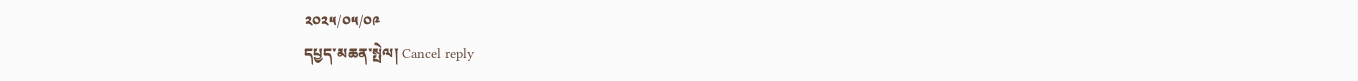༢༠༢༥/༠༥/༠༩
དཔྱད་མཆན་སྤེལ། Cancel reply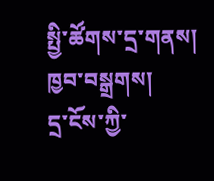སྤྱི་ཚོགས་དྲ་གནས།
ཁྱབ་བསྒྲགས།
དྲ་ངོས་ཀྱི་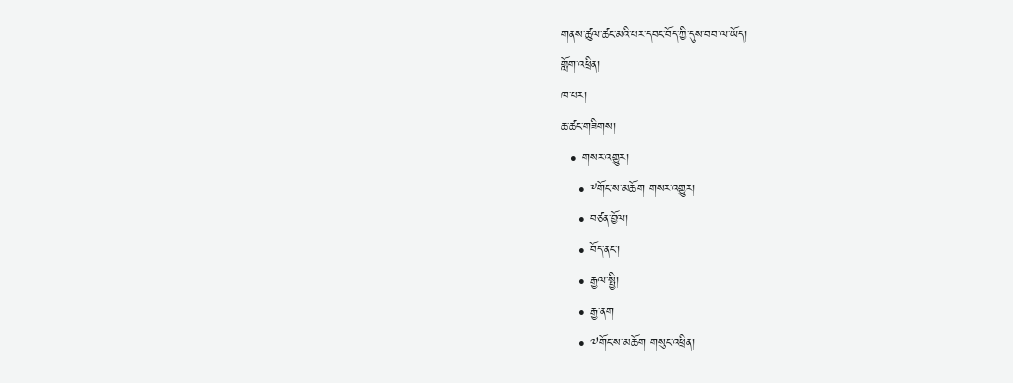གནས་ཚུལ་ཚང་མའི་པར་དབང་བོད་ཀྱི་དུས་བབ་ལ་ཡོད།
གློག་འཕྲིན།
ཁ་པར།
ཆ་ཚང་གཟིགས།
  • གསར་འགྱུར།
    • ༸གོང་ས་མཆོག གསར་འགྱུར།
    • བཙན་བྱོལ།
    • བོད་ནང་།
    • རྒྱལ་སྤྱི།
    • རྒྱ་ནག
    • ༧གོང་ས་མཆོག གསུང་འཕྲིན།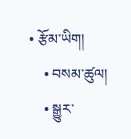• རྩོམ་ཡིག།
    • བསམ་ཚུལ།
    • སྒྱུར་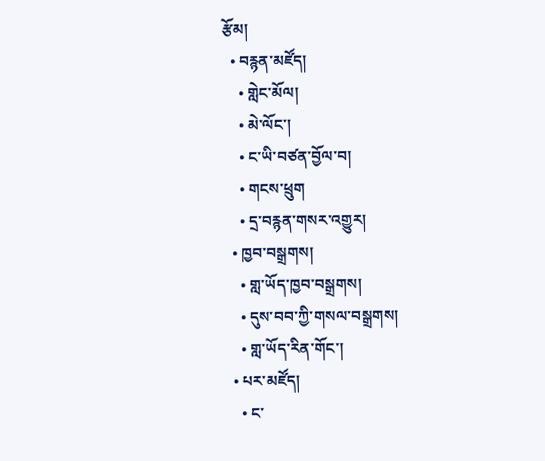རྩོམ།
  • བརྙན་མཛོད།
    • གླེང་མོལ།
    • མེ་ལོང་།
    • ང་ཡི་བཙན་བྱོལ་བ།
    • གངས་ཕྲུག
    • དྲ་བརྙན་གསར་འགྱུར།
  • ཁྱབ་བསྒྲགས།
    • གླ་ཡོད་ཁྱབ་བསྒྲགས།
    • དུས་བབ་ཀྱི་གསལ་བསྒྲགས།
    • གླ་ཡོད་རིན་གོང་།
  • པར་མཛོད།
    • ང་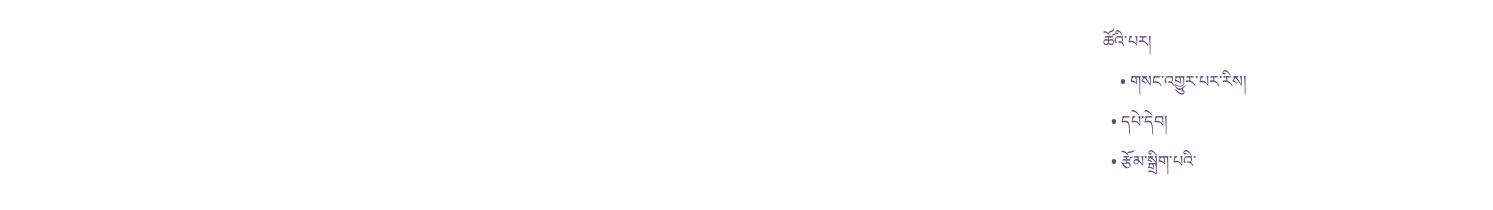ཚོའི་པར།
    • གསང་འགྱུར་པར་རིས།
  • དཔེ་དེབ།
  • རྩོམ་སྒྲིག་པའི་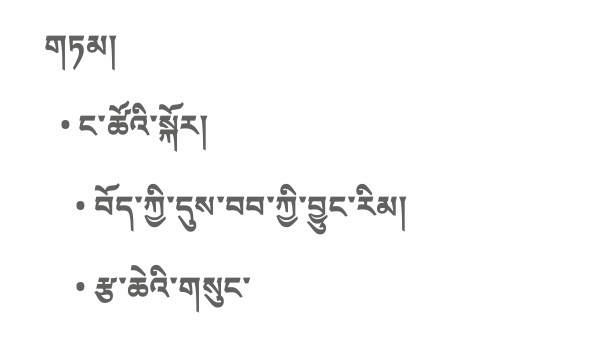གཏམ།
  • ང་ཚོའི་སྐོར།
    • བོད་ཀྱི་དུས་བབ་ཀྱི་བྱུང་རིམ།
    • རྩ་ཆེའི་གསུང་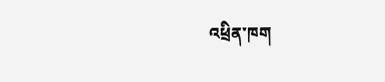འཕྲིན་ཁག